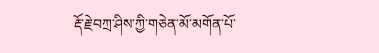རྡོ་རྗེ་བཀྲ་ཤིས་ཀྱི་གཅེན་མོ་མགོན་པོ་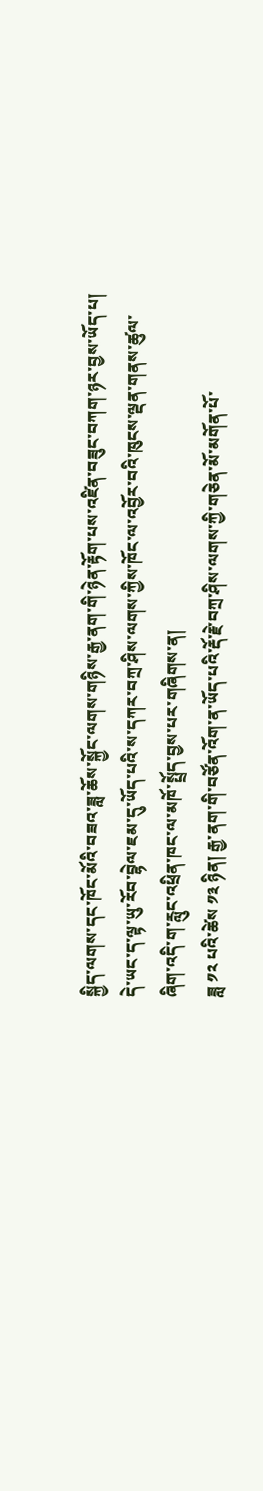སྐྱིད་ལགས་དང་ཁོང་མོའི་བཟའ་ཟླ་ཆོས་སྐྱོང་ལགས་གཉིས་རྒྱ་ནག་གི་ཉེན་རྟོག་པས་འཛིན་བཟུང་བཀག་ཉར་བྱས་ཡོད་པ།
དེ་ཡང་ད་ལྟ་ཡུ་རོབ་བྷེལ་ཇམ་དུ་ཡོད་པའི་ས་དཀར་བཀྲ་ཤིས་ལགས་ཀྱིས་ཁོང་ལ་འབྱོར་བའི་ཁུངས་ལྡན་གནས་ཚུལ་ཞིག་འདི་ག་རླུང་འཕྲིན་ཁང་ལ་མཁོ་སྤྲོད་བྱས་པར་གཞིགས་ན།
ཟླ ༡༢ པའི་ཚེས ༡༣ ཉིན། རྒྱ་ནག་གི་བཙོན་འོག་ན་ཡོད་པའི་རྡོ་རྗེ་བཀྲ་ཤིས་ལགས་ཀྱི་གཅེན་མོ་མགོན་པོ་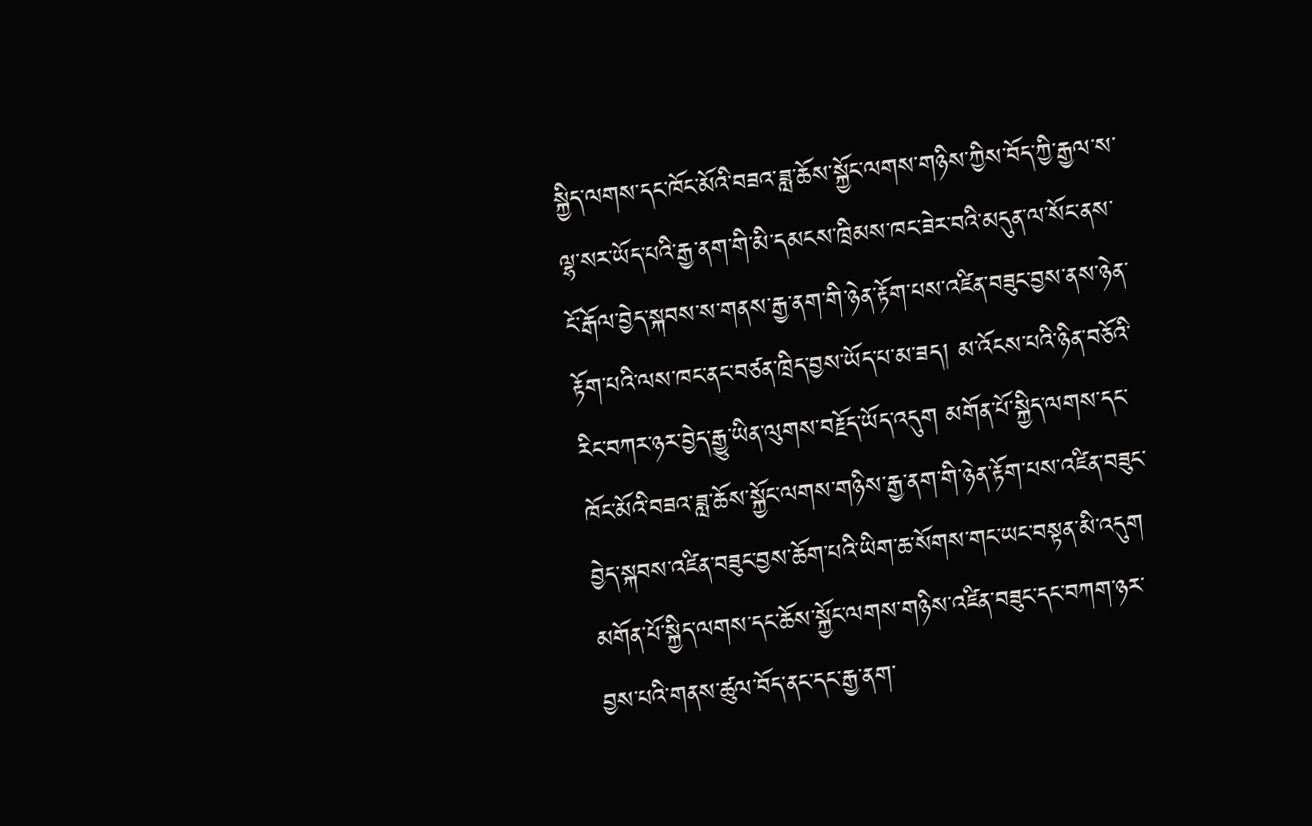སྐྱིད་ལགས་དང་ཁོང་མོའི་བཟའ་ཟླ་ཆོས་སྐྱོང་ལགས་གཉིས་ཀྱིས་བོད་ཀྱི་རྒྱལ་ས་ལྷ་སར་ཡོད་པའི་རྒྱ་ནག་གི་མི་དམངས་ཁྲིམས་ཁང་ཟེར་བའི་མདུན་ལ་སོང་ནས་ངོ་རྒོལ་བྱེད་སྐབས་ས་གནས་རྒྱ་ནག་གི་ཉེན་རྟོག་པས་འཛིན་བཟུང་བྱས་ནས་ཉེན་རྟོག་པའི་ལས་ཁང་ནང་བཙན་ཁྲིད་བྱས་ཡོད་པ་མ་ཟད། མ་འོངས་པའི་ཉིན་བཅོའི་རིང་བཀར་ཉར་བྱེད་རྒྱུ་ཡིན་ལུགས་བརྗོད་ཡོད་འདུག མགོན་པོ་སྐྱིད་ལགས་དང་ཁོང་མོའི་བཟའ་ཟླ་ཆོས་སྐྱོང་ལགས་གཉིས་རྒྱ་ནག་གི་ཉེན་རྟོག་པས་འཛིན་བཟུང་བྱེད་སྐབས་འཛིན་བཟུང་བྱས་ཆོག་པའི་ཡིག་ཆ་སོགས་གང་ཡང་བསྟན་མི་འདུག
མགོན་པོ་སྐྱིད་ལགས་དང་ཆོས་སྐྱོང་ལགས་གཉིས་འཛིན་བཟུང་དང་བཀག་ཉར་བྱས་པའི་གནས་ཚུལ་བོད་ནང་དང་རྒྱ་ནག་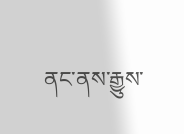ནང་ནས་རྒྱུས་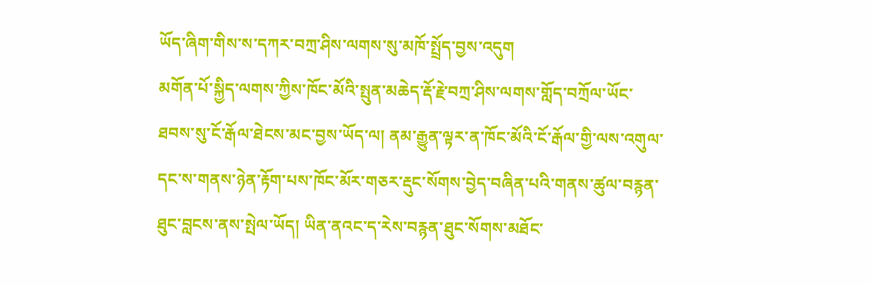ཡོད་ཞིག་གིས་ས་དཀར་བཀྲ་ཤིས་ལགས་སུ་མཁོ་སྤྲོད་བྱས་འདུག
མགོན་པོ་སྐྱིད་ལགས་ཀྱིས་ཁོང་མོའི་སྤུན་མཆེད་རྡོ་རྗེ་བཀྲ་ཤིས་ལགས་གློད་བཀྲོལ་ཡོང་ཐབས་སུ་ངོ་རྒོལ་ཐེངས་མང་བྱས་ཡོད་ལ། ནམ་རྒྱུན་ལྟར་ན་ཁོང་མོའི་ངོ་རྒོལ་གྱི་ལས་འགུལ་དང་ས་གནས་ཉེན་རྟོག་པས་ཁོང་མོར་གཅར་རྡུང་སོགས་བྱེད་བཞིན་པའི་གནས་ཚུལ་བརྙན་ཐུང་བླངས་ནས་སྤེལ་ཡོད། ཡིན་ནའང་ད་རེས་བརྙན་ཐུང་སོགས་མཐོང་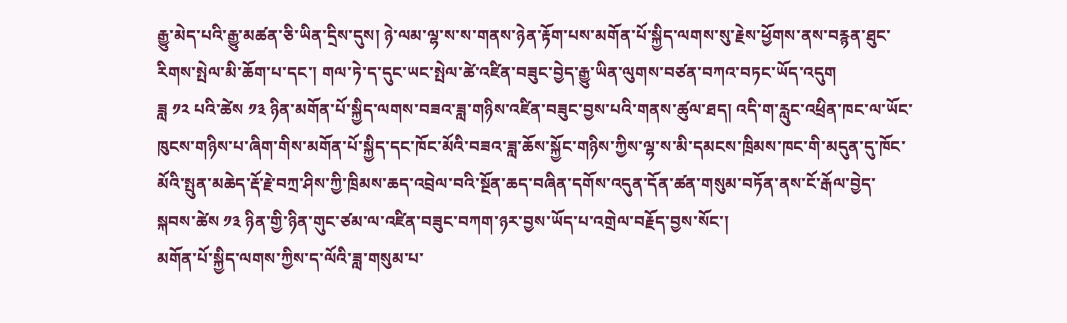རྒྱུ་མེད་པའི་རྒྱུ་མཚན་ཅི་ཡིན་དྲིས་དུས། ཉེ་ལམ་ལྷ་ས་ས་གནས་ཉེན་རྟོག་པས་མགོན་པོ་སྐྱིད་ལགས་སུ་རྗེས་ཕྱོགས་ནས་བརྙན་ཐུང་རིགས་སྤེལ་མི་ཆོག་པ་དང་། གལ་ཏེ་ད་དུང་ཡང་སྤེལ་ཚེ་འཛིན་བཟུང་བྱེད་རྒྱུ་ཡིན་ལུགས་བཙན་བཀའ་བཏང་ཡོད་འདུག
ཟླ ༡༢ པའི་ཚེས ༡༣ ཉིན་མགོན་པོ་སྐྱིད་ལགས་བཟའ་ཟླ་གཉིས་འཛིན་བཟུང་བྱས་པའི་གནས་ཚུལ་ཐད། འདི་ག་རླུང་འཕྲིན་ཁང་ལ་ཡོང་ཁུངས་གཉིས་པ་ཞིག་གིས་མགོན་པོ་སྐྱིད་དང་ཁོང་མོའི་བཟའ་ཟླ་ཆོས་སྐྱོང་གཉིས་ཀྱིས་ལྷ་ས་མི་དམངས་ཁྲིམས་ཁང་གི་མདུན་དུ་ཁོང་མོའི་སྤུན་མཆེད་རྡོ་རྗེ་བཀྲ་ཤིས་ཀྱི་ཁྲིམས་ཆད་འབྲེལ་བའི་སྔོན་ཆད་བཞིན་དགོས་འདུན་དོན་ཚན་གསུམ་བཏོན་ནས་ངོ་རྒོལ་བྱེད་སྐབས་ཚེས ༡༣ ཉིན་གྱི་ཉིན་གུང་ཙམ་ལ་འཛིན་བཟུང་བཀག་ཉར་བྱས་ཡོད་པ་འགྲེལ་བརྗོད་བྱས་སོང་།
མགོན་པོ་སྐྱིད་ལགས་ཀྱིས་ད་ལོའི་ཟླ་གསུམ་པ་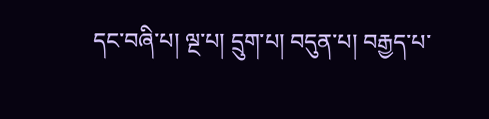དང་བཞི་པ། ལྔ་པ། དྲུག་པ། བདུན་པ། བརྒྱད་པ་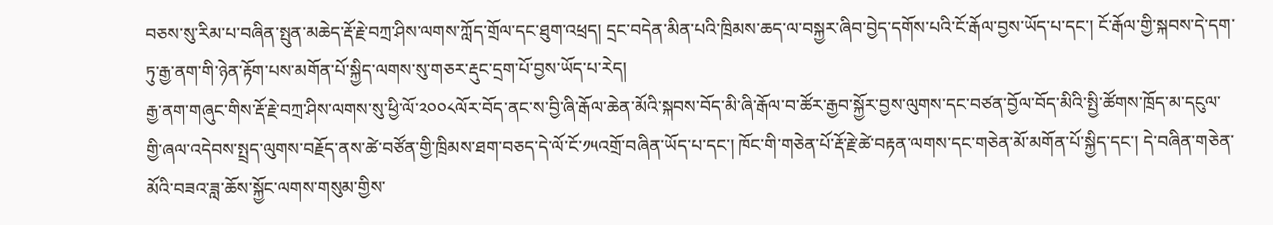བཅས་སུ་རིམ་པ་བཞིན་སྤུན་མཆེད་རྡོ་རྗེ་བཀྲ་ཤིས་ལགས་ཀློད་གྲོལ་དང་ཐུག་འཕྲད། དྲང་བདེན་མིན་པའི་ཁྲིམས་ཆད་ལ་བསྐྱར་ཞིབ་བྱེད་དགོས་པའི་ངོ་རྒོལ་བྱས་ཡོད་པ་དང་། ངོ་རྒོལ་གྱི་སྐབས་དེ་དག་ཏུ་རྒྱ་ནག་གི་ཉེན་རྟོག་པས་མགོན་པོ་སྐྱིད་ལགས་སུ་གཅར་རྡུང་དྲག་པོ་བྱས་ཡོད་པ་རེད།
རྒྱ་ནག་གཞུང་གིས་རྡོ་རྗེ་བཀྲ་ཤིས་ལགས་སུ་ཕྱི་ལོ་༢༠༠༨ལོར་བོད་ནང་ས་བྱི་ཞི་རྒོལ་ཆེན་མོའི་སྐབས་བོད་མི་ཞི་རྒོལ་བ་ཚོར་རྒྱབ་སྐྱོར་བྱས་ལུགས་དང་བཙན་བྱོལ་བོད་མིའི་སྤྱི་ཚོགས་ཁྲོད་མ་དངུལ་གྱི་ཞལ་འདེབས་སྤྲད་ལུགས་བརྗོད་ནས་ཚེ་བཙོན་གྱི་ཁྲིམས་ཐག་བཅད་དེ་ལོ་ངོ་༡༥འགྲོ་བཞིན་ཡོད་པ་དང་། ཁོང་གི་གཅེན་པོ་རྡོ་རྗེ་ཚེ་བརྟན་ལགས་དང་གཅེན་མོ་མགོན་པོ་སྐྱིད་དང་། དེ་བཞིན་གཅེན་མོའི་བཟའ་ཟླ་ཆོས་སྐྱོང་ལགས་གསུམ་གྱིས་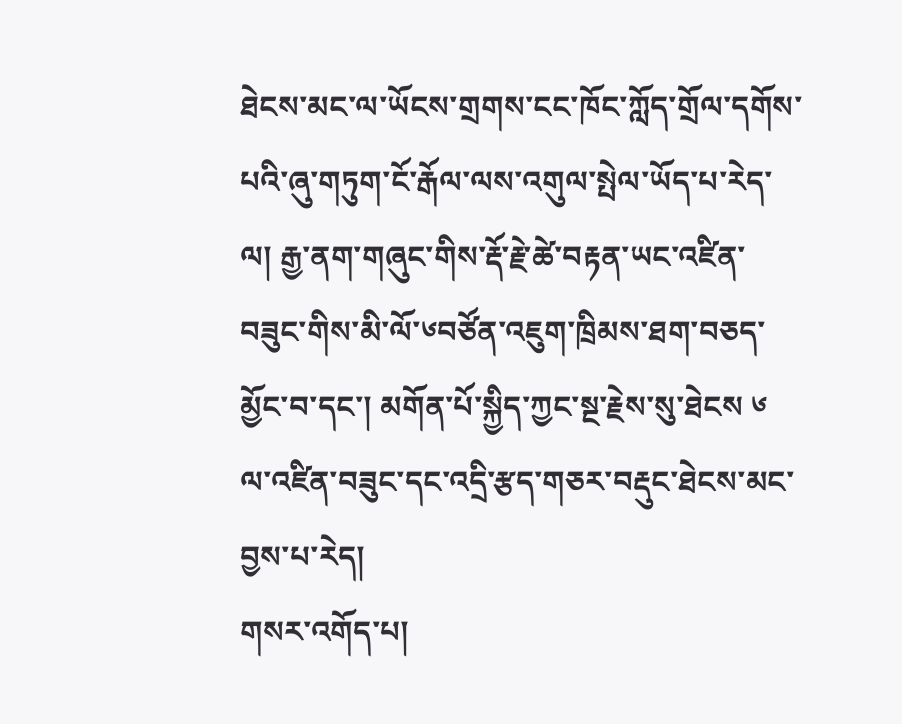ཐེངས་མང་ལ་ཡོངས་གྲགས་ངང་ཁོང་ཀློད་གྲོལ་དགོས་པའི་ཞུ་གཏུག་ངོ་རྒོལ་ལས་འགུལ་སྤེལ་ཡོད་པ་རེད་ལ། རྒྱ་ནག་གཞུང་གིས་རྡོ་རྗེ་ཚེ་བརྟན་ཡང་འཛིན་བཟུང་གིས་མི་ལོ་༦བཙོན་འཇུག་ཁྲིམས་ཐག་བཅད་མྱོང་བ་དང་། མགོན་པོ་སྐྱིད་ཀྱང་སྔ་རྗེས་སུ་ཐེངས ༦ ལ་འཛིན་བཟུང་དང་འདྲི་རྩད་གཅར་བརྡུང་ཐེངས་མང་བྱས་པ་རེད།
གསར་འགོད་པ།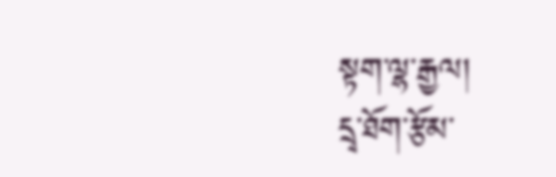སྟག་ལྷ་རྒྱལ།
དྲྭ་ཐོག་རྩོམ་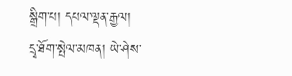སྒྲིག་པ། དཔལ་ལྡན་རྒྱལ།
དྲྭ་ཐོག་སྤེལ་མཁན། ཡེ་ཤེས་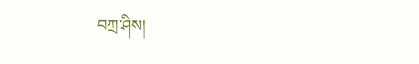བཀྲ་ཤིས།